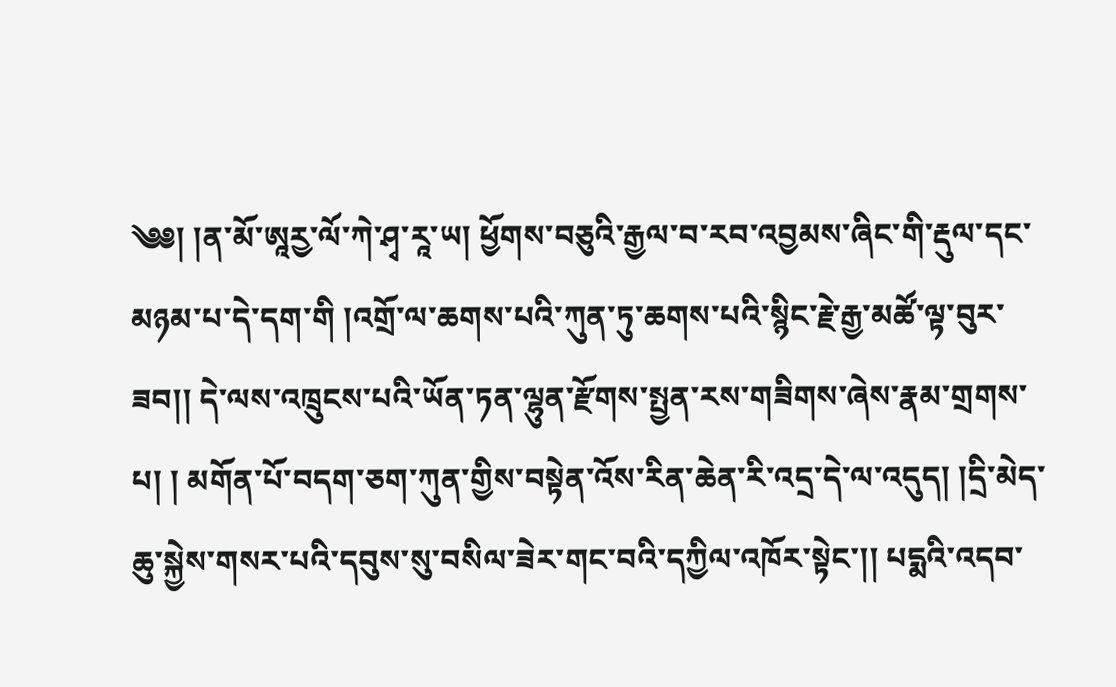༄༅། །ན་མོ་ཨཱརྱ་ལོ་ཀེ་ཤྭ་རཱ་ཡ། ཕྱོགས་བཅུའི་རྒྱལ་བ་རབ་འབྱམས་ཞིང་གི་རྡུལ་དང་མཉམ་པ་དེ་དག་གི །འགྲོ་ལ་ཆགས་པའི་ཀུན་ཏུ་ཆགས་པའི་སྙིང་རྗེ་རྒྱ་མཚོ་ལྟ་བུར་ཟབ།། དེ་ལས་འཁྲུངས་པའི་ཡོན་ཏན་ལྷུན་རྫོགས་སྤྱན་རས་གཟིགས་ཞེས་རྣམ་གྲགས་པ། ། མགོན་པོ་བདག་ཅག་ཀུན་གྱིས་བསྟེན་འོས་རིན་ཆེན་རི་འདྲ་དེ་ལ་འདུད། །དྲི་མེད་ཆུ་སྐྱེས་གསར་པའི་དབུས་སུ་བསིལ་ཟེར་གང་བའི་དཀྱིལ་འཁོར་སྟེང་།། པདྨའི་འདབ་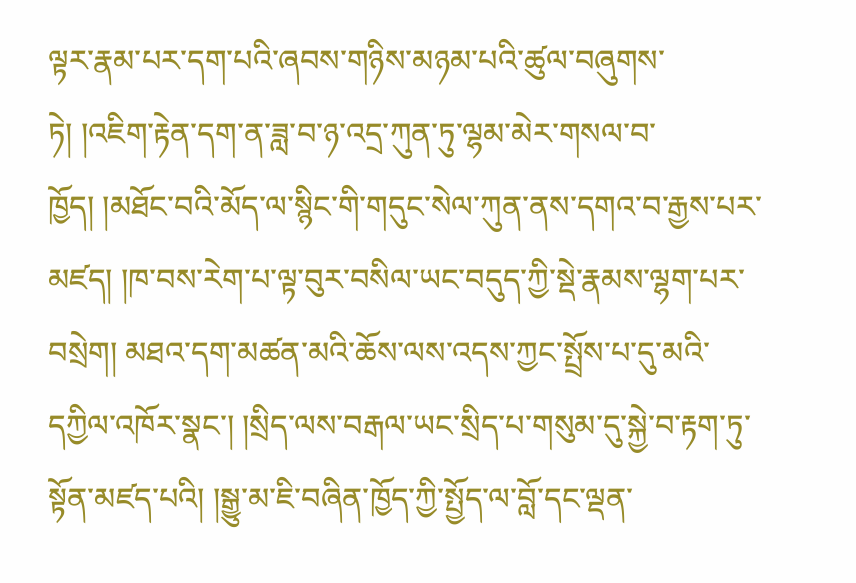ལྟར་རྣམ་པར་དག་པའི་ཞབས་གཉིས་མཉམ་པའི་ཚུལ་བཞུགས་ཏེ། །འཇིག་རྟེན་དག་ན་ཟླ་བ་ཉ་འདྲ་ཀུན་ཏུ་ལྷམ་མེར་གསལ་བ་ཁྱོད། །མཐོང་བའི་མོད་ལ་སྙིང་གི་གདུང་སེལ་ཀུན་ནས་དགའ་བ་རྒྱས་པར་མཛད། །ཁ་བས་རེག་པ་ལྟ་བུར་བསིལ་ཡང་བདུད་ཀྱི་སྡེ་རྣམས་ལྷག་པར་བསྲེག། མཐའ་དག་མཚན་མའི་ཆོས་ལས་འདས་ཀྱང་སྤྲོས་པ་དུ་མའི་དཀྱིལ་འཁོར་སྣང་། །སྲིད་ལས་བརྒལ་ཡང་སྲིད་པ་གསུམ་དུ་སྐྱེ་བ་རྟག་ཏུ་སྟོན་མཛད་པའི། །སྒྱུ་མ་ཇི་བཞིན་ཁྱོད་ཀྱི་སྤྱོད་ལ་བློ་དང་ལྡན་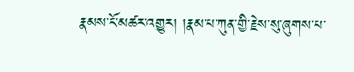རྣམས་ངོ་མཚར་འགྱུར། །རྣམ་པ་ཀུན་གྱི་རྗེས་སུ་ཞུགས་པ་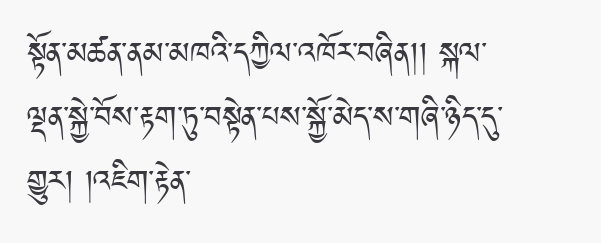སྟོན་མཚན་ནམ་མཁའི་དཀྱིལ་འཁོར་བཞིན།། སྐལ་ལྡན་སྐྱེ་བོས་རྟག་ཏུ་བསྟེན་པས་སྐྱོ་མེད་ས་གཞི་ཉིད་དུ་གྱུར། །འཇིག་རྟེན་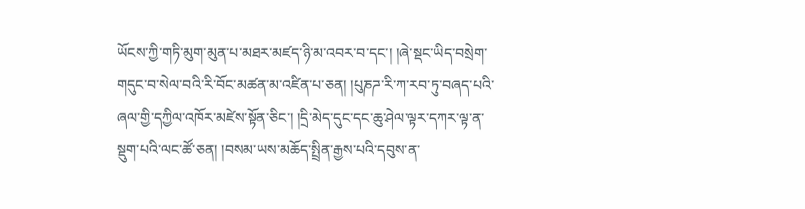ཡོངས་ཀྱི་གཏི་མུག་མུན་པ་མཐར་མཛད་ཉི་མ་འབར་བ་དང་། །ཞེ་སྡང་ཡིད་བསྲེག་གདུང་བ་སེལ་བའི་རི་བོང་མཚན་མ་འཛིན་པ་ཅན། །པུཎཌ་རི་ཀ་རབ་ཏུ་བཞད་པའི་ཞལ་གྱི་དཀྱིལ་འཁོར་མཛེས་སྟོན་ཅིང་། །དྲི་མེད་དུང་དང་ཆུ་ཤེལ་ལྟར་དཀར་ལྟ་ན་སྡུག་པའི་ལང་ཚོ་ཅན། །བསམ་ཡས་མཆོད་སྤྲིན་རྒྱས་པའི་དབུས་ན་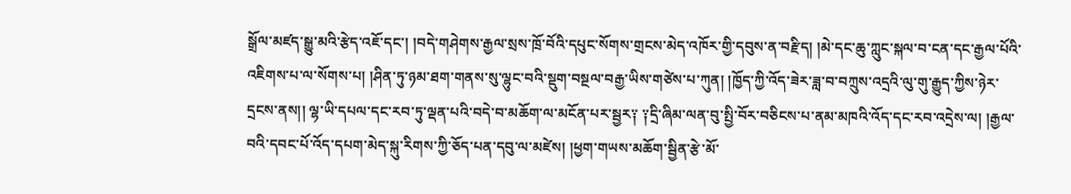སྒྲོལ་མཛད་སྒྱུ་མའི་རྩེད་འཇོ་དང་། །བདེ་གཤེགས་རྒྱལ་སྲས་ཁྲོ་བོའི་དཔུང་སོགས་གྲངས་མེད་འཁོར་གྱི་དབུས་ན་བརྫིད། །མེ་དང་ཆུ་ཀླུང་སྐལ་བ་ངན་དང་རྒྱལ་པོའི་འཇིགས་པ་ལ་སོགས་པ། །ཤིན་ཏུ་ཉམ་ཐག་གནས་སུ་ལྷུང་བའི་སྡུག་བསྔལ་བརྒྱ་ཡིས་གཙེས་པ་ཀུན། །ཁྱོད་ཀྱི་འོད་ཟེར་ཟླ་བ་བཀྲུས་འདྲའི་ལུ་གུ་རྒྱུད་ཀྱིས་ཉེར་དྲངས་ནས།། ལྷ་ཡི་དཔལ་དང་རབ་ཏུ་ལྡན་པའི་བདེ་བ་མཆོག་ལ་མངོན་པར་སྦྱར༑ ༑དྲི་ཞིམ་ལན་བུ་སྤྱི་བོར་བཅིངས་པ་ནམ་མཁའི་འོད་དང་རབ་འདྲེས་ལ། །རྒྱལ་བའི་དབང་པོ་འོད་དཔག་མེད་སྐུ་རིགས་ཀྱི་ཅོད་པན་དབུ་ལ་མཛེས། །ཕྱག་གཡས་མཆོག་སྦྱིན་རྩེ་མོ་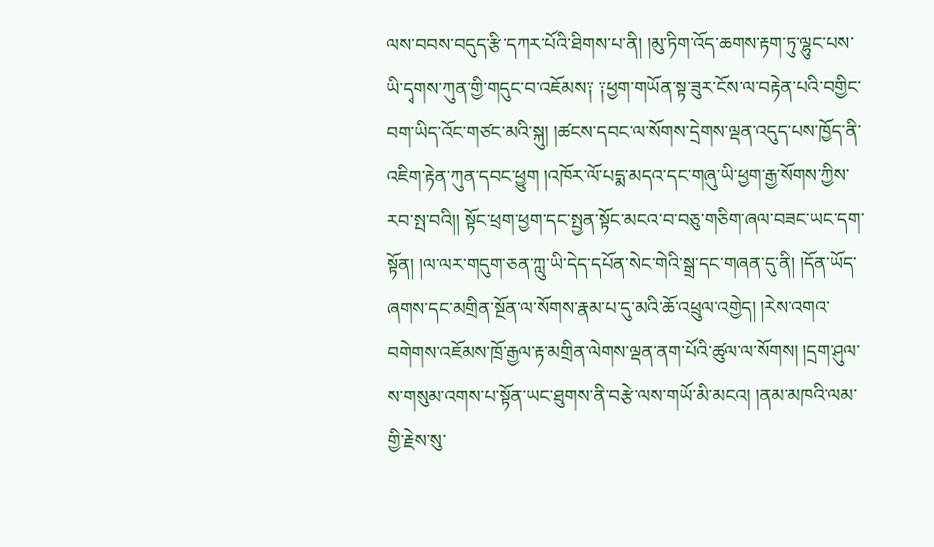ལས་བབས་བདུད་རྩི་དཀར་པོའི་ཐིགས་པ་ནི། །མུ་ཏིག་འོད་ཆགས་རྟག་ཏུ་ལྷུང་པས་ཡི་དྭགས་ཀུན་གྱི་གདུང་བ་འཇོམས༑ ༑ཕྱག་གཡོན་སྟ་ཟུར་ངོས་ལ་བརྟེན་པའི་བགྱིང་བག་ཡིད་འོང་གཙང་མའི་སྐུ། །ཚངས་དབང་ལ་སོགས་དྲེགས་ལྡན་འདུད་པས་ཁྱོད་ནི་འཇིག་རྟེན་ཀུན་དབང་ཕྱུག །འཁོར་ལོ་པདྨ་མདའ་དང་གཞུ་ཡི་ཕྱག་རྒྱ་སོགས་ཀྱིས་རབ་སྤ་བའི།། སྟོང་ཕྲག་ཕྱག་དང་སྤྱན་སྟོང་མངའ་བ་བཅུ་གཅིག་ཞལ་བཟང་ཡང་དག་སྟོན། །ལ་ལར་གདུག་ཅན་ཀླུ་ཡི་དེད་དཔོན་སེང་གེའི་སྒྲ་དང་གཞན་དུ་ནི། །དོན་ཡོད་ཞགས་དང་མགྲིན་སྔོན་ལ་སོགས་རྣམ་པ་དུ་མའི་ཆོ་འཕྲུལ་འགྱེད། །རེས་འགའ་བགེགས་འཇོམས་ཁྲོ་རྒྱལ་རྟ་མགྲིན་ལེགས་ལྡན་ནག་པོའི་ཚུལ་ལ་སོགས། །དྲག་ཤུལ་ས་གསུམ་འགས་པ་སྟོན་ཡང་ཐུགས་ནི་བརྩེ་ལས་གཡོ་མི་མངའ། །ནམ་མཁའི་ལམ་གྱི་རྗེས་སུ་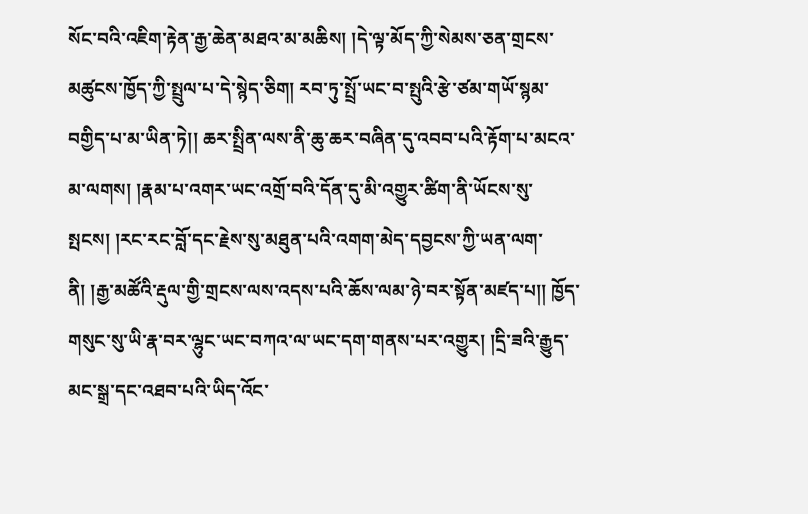སོང་བའི་འཇིག་རྟེན་རྒྱ་ཆེན་མཐའ་མ་མཆིས། །དེ་ལྟ་མོད་ཀྱི་སེམས་ཅན་གྲངས་མཚུངས་ཁྱོད་ཀྱི་སྤྲུལ་པ་དེ་སྙེད་ཅིག། རབ་ཏུ་སྤྲོ་ཡང་བ་སྤུའི་རྩེ་ཙམ་གཡོ་སྙམ་བགྱིད་པ་མ་ཡིན་ཏེ།། ཆར་སྤྲིན་ལས་ནི་ཆུ་ཆར་བཞིན་དུ་འབབ་པའི་རྟོག་པ་མངའ་མ་ལགས། །རྣམ་པ་འགར་ཡང་འགྲོ་བའི་དོན་དུ་མི་འགྱུར་ཚིག་ནི་ཡོངས་སུ་སྤངས། །རང་རང་བློ་དང་རྗེས་སུ་མཐུན་པའི་འགག་མེད་དབྱངས་ཀྱི་ཡན་ལག་ནི། །རྒྱ་མཚོའི་རྡུལ་གྱི་གྲངས་ལས་འདས་པའི་ཆོས་ལམ་ཉེ་བར་སྟོན་མཛད་པ།། ཁྱོད་གསུང་སུ་ཡི་རྣ་བར་ལྷུང་ཡང་བཀའ་ལ་ཡང་དག་གནས་པར་འགྱུར། །དྲི་ཟའི་རྒྱུད་མང་སྒྲ་དང་འཐབ་པའི་ཡིད་འོང་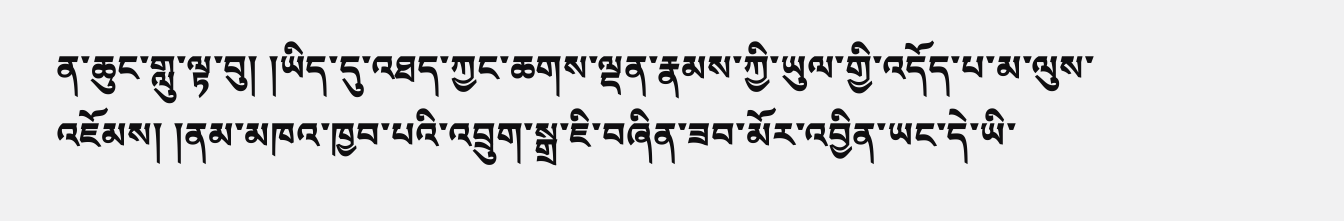ན་ཆུང་གླུ་ལྟ་བུ། །ཡིད་དུ་འཐད་ཀྱང་ཆགས་ལྡན་རྣམས་ཀྱི་ཡུལ་གྱི་འདོད་པ་མ་ལུས་འཇོམས། །ནམ་མཁའ་ཁྱབ་པའི་འབྲུག་སྒྲ་ཇི་བཞིན་ཟབ་མོར་འབྱིན་ཡང་དེ་ཡི་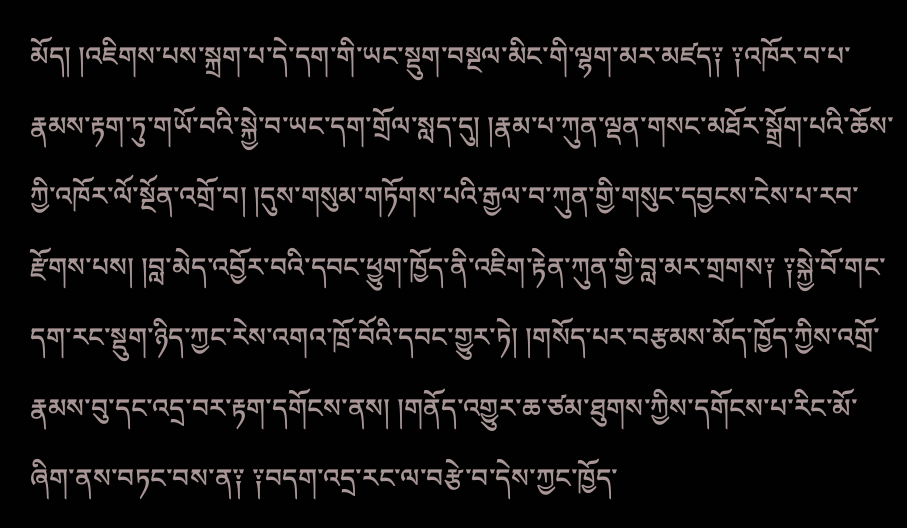མོད། །འཇིགས་པས་སྐྲག་པ་དེ་དག་གི་ཡང་སྡུག་བསྔལ་མིང་གི་ལྷག་མར་མཛད༑ ༑འཁོར་བ་པ་རྣམས་རྟག་ཏུ་གཡོ་བའི་སྐྱེ་བ་ཡང་དག་གྲོལ་སླད་དུ། །རྣམ་པ་ཀུན་ལྡན་གསང་མཐོར་སྒྲོག་པའི་ཆོས་ཀྱི་འཁོར་ལོ་སྔོན་འགྲོ་བ། །དུས་གསུམ་གཏོགས་པའི་རྒྱལ་བ་ཀུན་གྱི་གསུང་དབྱངས་ངེས་པ་རབ་རྫོགས་པས། །བླ་མེད་འབྱོར་བའི་དབང་ཕྱུག་ཁྱོད་ནི་འཇིག་རྟེན་ཀུན་གྱི་བླ་མར་གྲགས༑ ༑སྐྱེ་བོ་གང་དག་རང་སྡུག་ཉིད་ཀྱང་རེས་འགའ་ཁྲོ་བོའི་དབང་གྱུར་ཏེ། །གསོད་པར་བརྩམས་མོད་ཁྱོད་ཀྱིས་འགྲོ་རྣམས་བུ་དང་འདྲ་བར་རྟག་དགོངས་ནས། །གནོད་འགྱུར་ཆ་ཙམ་ཐུགས་ཀྱིས་དགོངས་པ་རིང་མོ་ཞིག་ནས་བཏང་བས་ན༑ ༑བདག་འདྲ་རང་ལ་བརྩེ་བ་དེས་ཀྱང་ཁྱོད་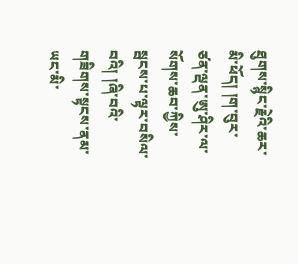ཐུགས་སྙིང་རྗེའི་ཆར་མི་ཕོད། །ག་བུར་ཙན་ལྡན་ཨུ་ཤིར་ལ་སོགས་ཆབ་ཀྱིས་སྦངས་པ་ལྟར་བསིལ་བའི། །ཞི་བའི་གཟིགས་སྟངས་ནམ་ཡང་མི་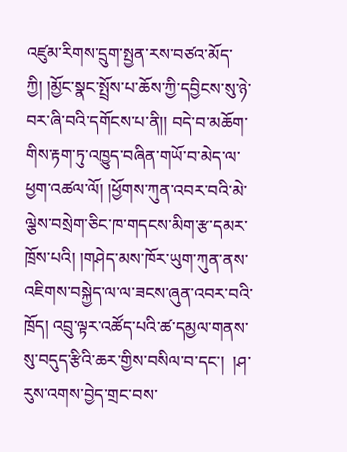འཛུམ་རིགས་དྲུག་སྤྱན་རས་བཙའ་མོད་ཀྱི། །མྱོང་སྣང་སྤྲོས་པ་ཆོས་ཀྱི་དབྱིངས་སུ་ཉེ་བར་ཞི་བའི་དགོངས་པ་ནི།། བདེ་བ་མཆོག་གིས་རྟག་ཏུ་འཁྱུད་བཞིན་གཡོ་བ་མེད་ལ་ཕྱག་འཚལ་ལོ། །ཕྱོགས་ཀུན་འབར་བའི་མེ་ལྕེས་བསྲེག་ཅིང་ཁ་གདངས་མིག་རྩ་དམར་ཁྲོས་པའི། །གཤེད་མས་ཁོར་ཡུག་ཀུན་ནས་འཇིགས་བསྐྱེད་ལ་ལ་ཟངས་ཞུན་འབར་བའི་ཁྲོད། འབྲུ་ལྟར་འཚོད་པའི་ཚ་དམྱལ་གནས་སུ་བདུད་རྩིའི་ཆར་གྱིས་བསིལ་བ་དང་།  །ཤ་རུས་འགས་བྱེད་གྲང་བས་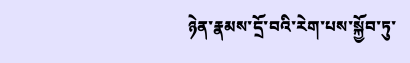ཉེན་རྣམས་དྲོ་བའི་རེག་པས་སྐྱོབ་ཏུ་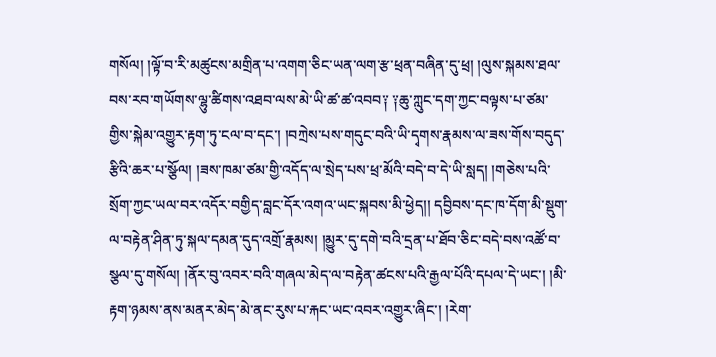གསོལ། །ལྟོ་བ་རི་མཚུངས་མགྲིན་པ་འགག་ཅིང་ཡན་ལག་རྩ་ཕྲན་བཞིན་དུ་ཕྲ། །ལུས་སྐམས་ཐལ་བས་རབ་གཡོགས་ལྷུ་ཚིགས་འཐབ་ལས་མེ་ཡི་ཚ་ཚ་འབབ༑ ༑ཆུ་ཀླུང་དག་ཀྱང་བལྟས་པ་ཙམ་གྱིས་སྐེམ་འགྱུར་རྟག་ཏུ་ངལ་བ་དང་། །བཀྲེས་པས་གདུང་བའི་ཡི་དྭགས་རྣམས་ལ་ཟས་གོས་བདུད་རྩིའི་ཆར་པ་སྩོལ། །ཟས་ཁམ་ཙམ་གྱི་འདོད་ལ་སྲེད་པས་ཕྲ་མོའི་བདེ་བ་དེ་ཡི་སླད། །གཅེས་པའི་སྲོག་ཀྱང་ཡལ་བར་འདོར་བགྱིད་བླང་དོར་འགའ་ཡང་སྐབས་མི་ཕྱེད།། དབྱིབས་དང་ཁ་དོག་མི་སྡུག་ལ་བརྟེན་ཤིན་ཏུ་སྐལ་དམན་དུད་འགྲོ་རྣམས། །མྱུར་དུ་དགེ་བའི་དྲན་པ་ཐོབ་ཅིང་བདེ་བས་འཚོ་བ་སྩལ་དུ་གསོལ། །ནོར་བུ་འབར་བའི་གཞལ་མེད་ལ་བརྟེན་ཚངས་པའི་རྒྱལ་པོའི་དཔལ་དེ་ཡང་། །མི་རྟག་ཉམས་ནས་མནར་མེད་མེ་ནང་རུས་པ་རྐང་ཡང་འབར་འགྱུར་ཞིང་། །རེག་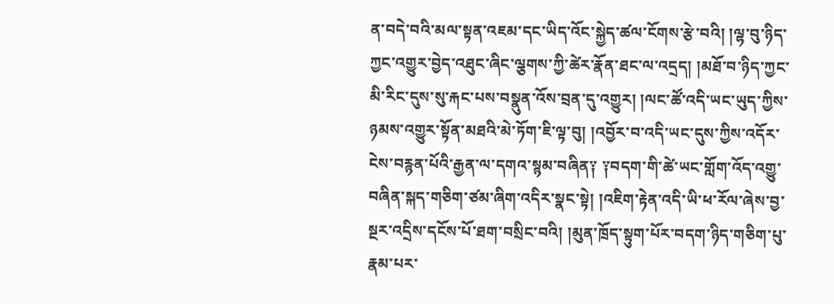ན་བདེ་བའི་མལ་སྟན་འཇམ་དང་ཡིད་འོང་སྐྱེད་ཚལ་ངོགས་རྩེ་བའི། །ལྷ་བུ་ཉིད་ཀྱང་འགྱུར་བྱེད་འཐུང་ཞིང་ལྕགས་ཀྱི་ཚེར་རྣོན་ཐང་ལ་འདྲད། །མཐོ་བ་ཉིད་ཀྱང་མི་རིང་དུས་སུ་རྐང་པས་བསྣུན་འོས་བྲན་དུ་འགྱུར། །ལང་ཚོ་འདི་ཡང་ཡུད་ཀྱིས་ཉམས་འགྱུར་སྟོན་མཐའི་མེ་ཏོག་ཇི་ལྟ་བུ། །འབྱོར་བ་འདི་ཡང་དུས་ཀྱིས་འདོར་ངེས་བརྙན་པོའི་རྒྱན་ལ་དགའ་སྙམ་བཞིན༑ ༑བདག་གི་ཚེ་ཡང་གློག་འོད་འགྱུ་བཞིན་སྐད་གཅིག་ཙམ་ཞིག་འདིར་སྣང་སྟེ། །འཇིག་རྟེན་འདི་ཡི་ཕ་རོལ་ཞེས་བྱ་སྔར་འདྲིས་དངོས་པོ་ཐག་བསྲིང་བའི། །མུན་ཁྲོད་སྟུག་པོར་བདག་ཉིད་གཅིག་པུ་རྣམ་པར་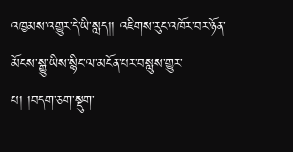འཁྱམས་འགྱུར་དེ་ཡི་སླད།། འཇིགས་རུང་འཁོར་བར་ཉོན་མོངས་སྒྱུ་ཡིས་སྙིང་ལ་མངོན་པར་བསླུས་གྱུར་པ། །བདག་ཅག་སྡུག་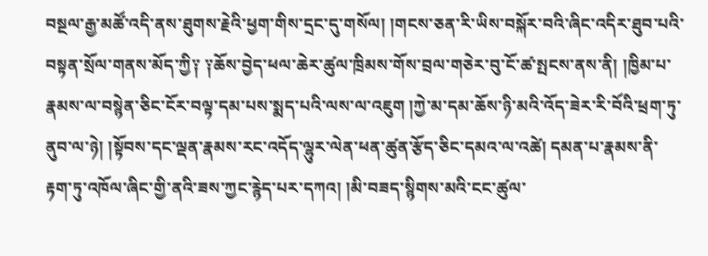བསྔལ་རྒྱ་མཚོ་འདི་ནས་ཐུགས་རྗེའི་ཕྱག་གིས་དྲང་དུ་གསོལ། །གངས་ཅན་རི་ཡིས་བསྐོར་བའི་ཞིང་འདིར་ཐུབ་པའི་བསྟན་སྲོལ་གནས་མོད་ཀྱི༑ ༑ཆོས་བྱེད་ཕལ་ཆེར་ཚུལ་ཁྲིམས་གོས་བྲལ་གཅེར་བུ་ངོ་ཚ་སྤངས་ནས་ནི། །ཁྱིམ་པ་རྣམས་ལ་བསྙེན་ཅིང་ངོར་བལྟ་དམ་པས་སྨད་པའི་ལས་ལ་འཇུག །ཀྱེ་མ་དམ་ཆོས་ཉི་མའི་འོད་ཟེར་རི་བོའི་ཕྲག་ཏུ་ནུབ་ལ་ཉེ། །སྟོབས་དང་ལྡན་རྣམས་རང་འདོད་ལྷུར་ལེན་ཕན་ཚུན་རྩོད་ཅིང་དམའ་ལ་འཚེ། དམན་པ་རྣམས་ནི་རྟག་ཏུ་འཁོལ་ཞིང་གྱི་ནའི་ཟས་ཀྱང་རྙེད་པར་དཀའ། །མི་བཟད་སྙིགས་མའི་ངང་ཚུལ་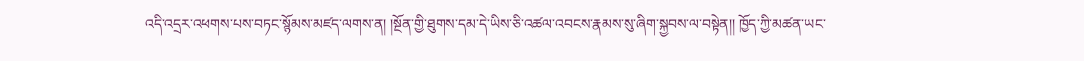འདི་འདྲར་འཕགས་པས་བཏང་སྙོམས་མཛད་ལགས་ན། །སྔོན་གྱི་ཐུགས་དམ་དེ་ཡིས་ཅི་འཚལ་འབངས་རྣམས་སུ་ཞིག་སྐྱབས་ལ་བསྟེན།། ཁྱོད་ཀྱི་མཚན་ཡང་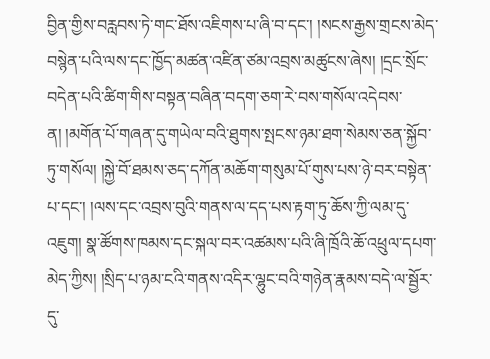བྱིན་གྱིས་བརླབས་ཏེ་གང་ཐོས་འཇིགས་པ་ཞི་བ་དང་། །སངས་རྒྱས་གྲངས་མེད་བསྙེན་པའི་ལས་དང་ཁྱོད་མཚན་འཛིན་ཙམ་འབྲས་མཚུངས་ཞེས། །དྲང་སྲོང་བདེན་པའི་ཚིག་གིས་བསྟན་བཞིན་བདག་ཅག་རེ་བས་གསོལ་འདེབས་ན། །མགོན་པོ་གཞན་དུ་གཡེལ་བའི་ཐུགས་སྤངས་ཉམ་ཐག་སེམས་ཅན་སྐྱོབ་ཏུ་གསོལ། །སྐྱེ་བོ་ཐམས་ཅད་དཀོན་མཆོག་གསུམ་པོ་གུས་པས་ཉེ་བར་བསྟེན་པ་དང་། །ལས་དང་འབྲས་བུའི་གནས་ལ་དད་པས་རྟག་ཏུ་ཆོས་ཀྱི་ལམ་དུ་འཇུག། སྣ་ཚོགས་ཁམས་དང་སྐལ་བར་འཚམས་པའི་ཞི་ཁྲོའི་ཆོ་འཕྲུལ་དཔག་མེད་ཀྱིས། །སྲིད་པ་ཉམ་ངའི་གནས་འདིར་ལྷུང་བའི་གཉེན་རྣམས་བདེ་ལ་སྦྱོར་དུ་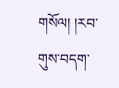གསོལ། །རབ་གུས་བདག་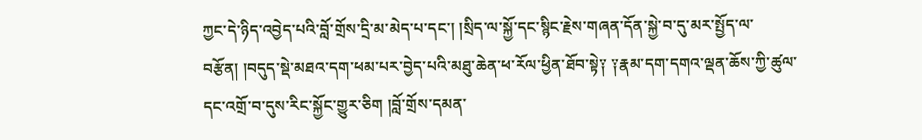ཀྱང་དེ་ཉིད་འབྱེད་པའི་བློ་གྲོས་དྲི་མ་མེད་པ་དང་། །སྲིད་ལ་སྐྱོ་དང་སྙིང་རྗེས་གཞན་དོན་སྐྱེ་བ་དུ་མར་སྤྱོད་ལ་བརྩོན། །བདུད་སྡེ་མཐའ་དག་ཕམ་པར་བྱེད་པའི་མཐུ་ཆེན་ཕ་རོལ་ཕྱིན་ཐོབ་སྟེ༑ ༑རྣམ་དག་དགའ་ལྡན་ཆོས་ཀྱི་ཚུལ་དང་འགྲོ་བ་དུས་རིང་སྐྱོང་གྱུར་ཅིག །བློ་གྲོས་དམན་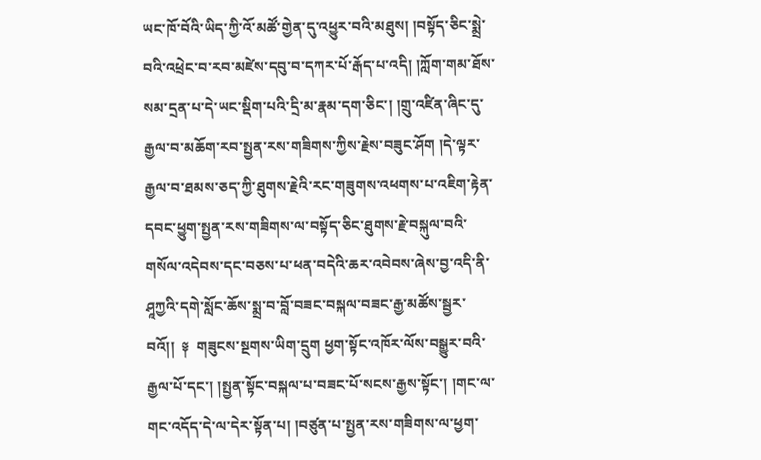ཡང་ཁོ་བོའི་ཡིད་ཀྱི་འོ་མཚོ་གྱེན་དུ་འཕྱུར་བའི་མཐུས། །བསྟོད་ཅིང་སྨྲེ་བའི་འཕྲེང་བ་རབ་མཛེས་དབུ་བ་དཀར་པོ་རྒོད་པ་འདི། །ཀློག་གམ་ཐོས་སམ་དྲན་པ་དེ་ཡང་སྡིག་པའི་དྲི་མ་རྣམ་དག་ཅིང་། །གྲུ་འཛིན་ཞིང་དུ་རྒྱལ་བ་མཆོག་རབ་སྤྱན་རས་གཟིགས་ཀྱིས་རྗེས་བཟུང་ཤོག །དེ་ལྟར་རྒྱལ་བ་ཐམས་ཅད་ཀྱི་ཐུགས་རྗེའི་རང་གཟུགས་འཕགས་པ་འཇིག་རྟེན་དབང་ཕྱུག་སྤྱན་རས་གཟིགས་ལ་བསྟོད་ཅིང་ཐུགས་རྗེ་བསྐུལ་བའི་གསོལ་འདེབས་དང་བཅས་པ་ཕན་བདེའི་ཆར་འབེབས་ཞེས་བྱ་འདི་ནི་ཤཱཀྱའི་དགེ་སློང་ཆོས་སྨྲ་བ་བློ་བཟང་བསྐལ་བཟང་རྒྱ་མཚོས་སྦྱར་བའོ།།  ༈  གཟུངས་སྔགས་ཡིག་དྲུག ཕྱག་སྟོང་འཁོར་ལོས་བསྒྱུར་བའི་རྒྱལ་པོ་དང་། །སྤྱན་སྟོང་བསྐལ་པ་བཟང་པོ་སངས་རྒྱས་སྟོང་། །གང་ལ་གང་འདོད་དེ་ལ་དེར་སྟོན་པ། །བཙུན་པ་སྤྱན་རས་གཟིགས་ལ་ཕྱག་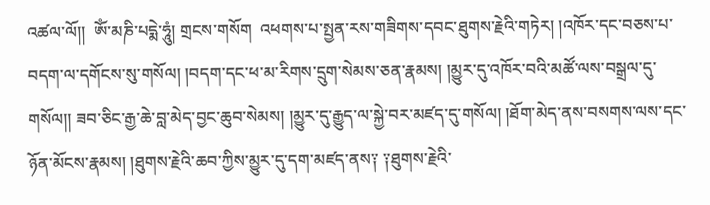འཚལ་ལོ།།  ཨོཾ་མཎི་པདྨེ་ཧཱུཾ། གྲངས་གསོག  འཕགས་པ་སྤྱན་རས་གཟིགས་དབང་ཐུགས་རྗེའི་གཏེར། །འཁོར་དང་བཅས་པ་བདག་ལ་དགོངས་སུ་གསོལ། །བདག་དང་ཕ་མ་རིགས་དྲུག་སེམས་ཅན་རྣམས། །མྱུར་དུ་འཁོར་བའི་མཚོ་ལས་བསྒྲལ་དུ་གསོལ།། ཟབ་ཅིང་རྒྱ་ཆེ་བླ་མེད་བྱང་ཆུབ་སེམས། །མྱུར་དུ་རྒྱུད་ལ་སྐྱེ་བར་མཛད་དུ་གསོལ། །ཐོག་མེད་ནས་བསགས་ལས་དང་ཉོན་མོངས་རྣམས། །ཐུགས་རྗེའི་ཆབ་ཀྱིས་མྱུར་དུ་དག་མཛད་ནས༑ ༑ཐུགས་རྗེའི་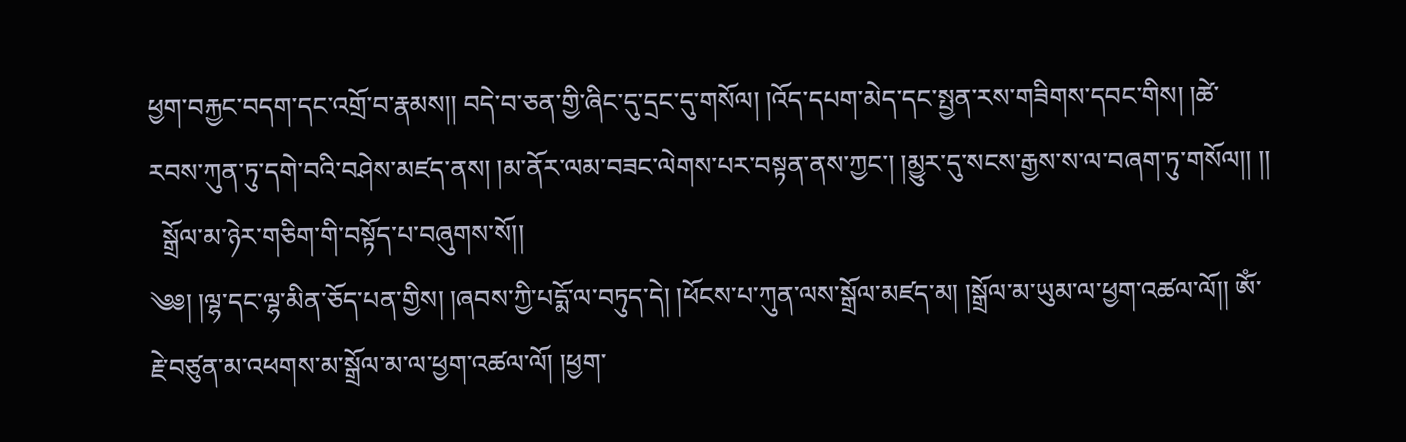ཕྱག་བརྐྱང་བདག་དང་འགྲོ་བ་རྣམས།། བདེ་བ་ཅན་གྱི་ཞིང་དུ་དྲང་དུ་གསོལ། །འོད་དཔག་མེད་དང་སྤྱན་རས་གཟིགས་དབང་གིས། །ཚེ་རབས་ཀུན་ཏུ་དགེ་བའི་བཤེས་མཛད་ནས། །མ་ནོར་ལམ་བཟང་ལེགས་པར་བསྟན་ནས་ཀྱང་། །མྱུར་དུ་སངས་རྒྱས་ས་ལ་བཞག་ཏུ་གསོལ།། །།
  སྒྲོལ་མ་ཉེར་གཅིག་གི་བསྟོད་པ་བཞུགས་སོ།།
༄༅། །ལྷ་དང་ལྷ་མིན་ཅོད་པན་གྱིས། །ཞབས་ཀྱི་པདྨོ་ལ་བཏུད་དེ། །ཕོངས་པ་ཀུན་ལས་སྒྲོལ་མཛད་མ། །སྒྲོལ་མ་ཡུམ་ལ་ཕྱག་འཚལ་ལོ།། ཨོཾ་རྗེ་བཙུན་མ་འཕགས་མ་སྒྲོལ་མ་ལ་ཕྱག་འཚལ་ལོ། །ཕྱག་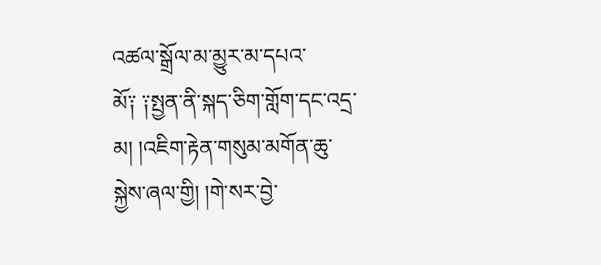འཚལ་སྒྲོལ་མ་མྱུར་མ་དཔའ་མོ༑ ༑སྤྱན་ནི་སྐད་ཅིག་གློག་དང་འདྲ་མ། །འཇིག་རྟེན་གསུམ་མགོན་ཆུ་སྐྱེས་ཞལ་གྱི། །གེ་སར་བྱེ་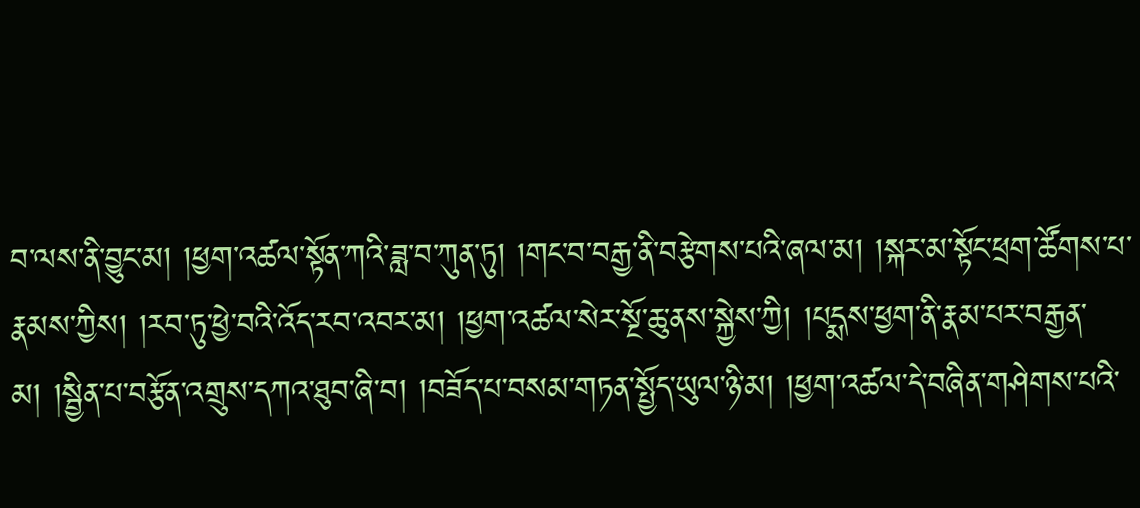བ་ལས་ནི་བྱུང་མ། །ཕྱག་འཚལ་སྟོན་ཀའི་ཟླ་བ་ཀུན་ཏུ། །གང་བ་བརྒྱ་ནི་བརྩེགས་པའི་ཞལ་མ། །སྐར་མ་སྟོང་ཕྲག་ཚོགས་པ་རྣམས་ཀྱིས། །རབ་ཏུ་ཕྱེ་བའི་འོད་རབ་འབར་མ། །ཕྱག་འཚལ་སེར་སྔོ་ཆུ་ནས་སྐྱེས་ཀྱི། །པདྨས་ཕྱག་ནི་རྣམ་པར་བརྒྱན་མ། །སྦྱིན་པ་བརྩོན་འགྲུས་དཀའ་ཐུབ་ཞི་བ། །བཟོད་པ་བསམ་གཏན་སྤྱོད་ཡུལ་ཉི་མ། །ཕྱག་འཚལ་དེ་བཞིན་གཤེགས་པའི་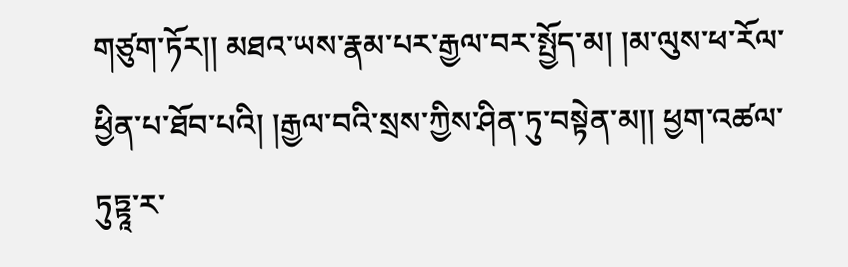གཙུག་ཏོར།། མཐའ་ཡས་རྣམ་པར་རྒྱལ་བར་སྤྱོད་མ། །མ་ལུས་ཕ་རོལ་ཕྱིན་པ་ཐོབ་པའི། །རྒྱལ་བའི་སྲས་ཀྱིས་ཤིན་ཏུ་བསྟེན་མ།། ཕྱག་འཚལ་ཏུཏྟཱ་ར་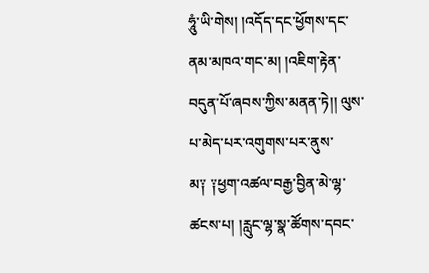ཧཱུཾ་ཡི་གེས། །འདོད་དང་ཕྱོགས་དང་ནམ་མཁའ་གང་མ། །འཇིག་རྟེན་བདུན་པོ་ཞབས་ཀྱིས་མནན་ཏེ།། ལུས་པ་མེད་པར་འགུགས་པར་ནུས་མ༑ ༑ཕྱག་འཚལ་བརྒྱ་བྱིན་མེ་ལྷ་ཚངས་པ། །རླུང་ལྷ་སྣ་ཚོགས་དབང་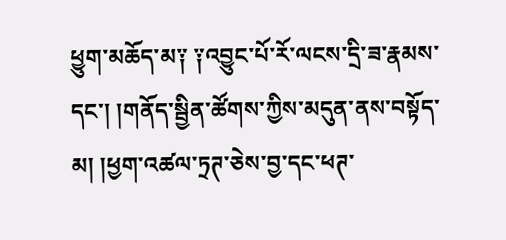ཕྱུག་མཆོད་མ༑ ༑འབྱུང་པོ་རོ་ལངས་དྲི་ཟ་རྣམས་དང་། །གནོད་སྦྱིན་ཚོགས་ཀྱིས་མདུན་ནས་བསྟོད་མ། །ཕྱག་འཚལ་ཏྲཊ་ཅེས་བྱ་དང་ཕཊ་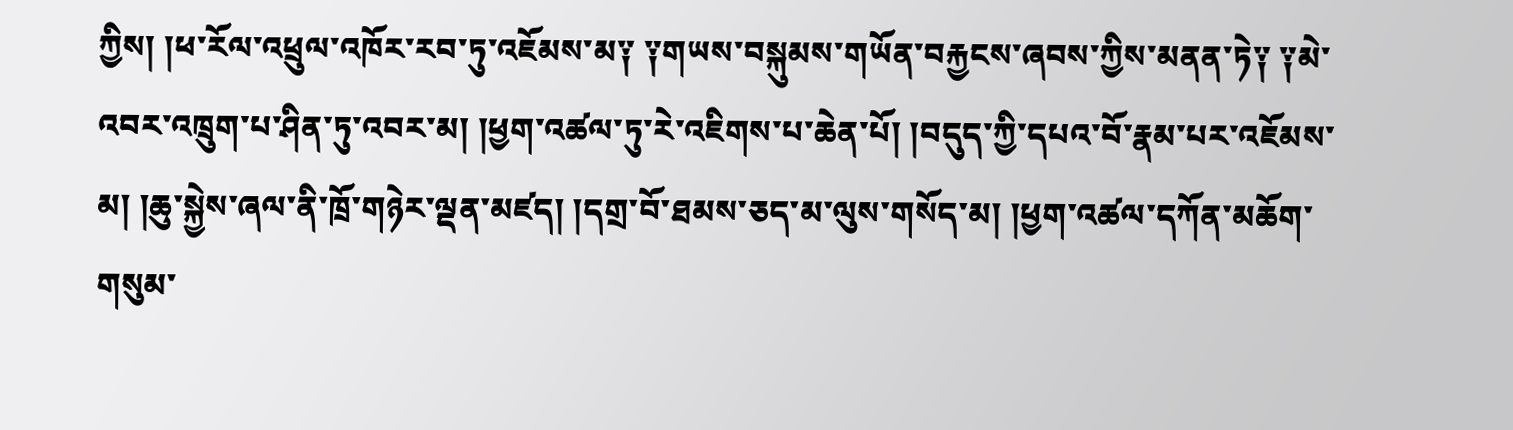ཀྱིས། །ཕ་རོལ་འཕྲུལ་འཁོར་རབ་ཏུ་འཇོམས་མ༑ ༑གཡས་བསྐུམས་གཡོན་བརྐྱངས་ཞབས་ཀྱིས་མནན་ཏེ༑ ༑མེ་འབར་འཁྲུག་པ་ཤིན་ཏུ་འབར་མ། །ཕྱག་འཚལ་ཏུ་རེ་འཇིགས་པ་ཆེན་པོ། །བདུད་ཀྱི་དཔའ་བོ་རྣམ་པར་འཇོམས་མ། །ཆུ་སྐྱེས་ཞལ་ནི་ཁྲོ་གཉེར་ལྡན་མཛད། །དགྲ་བོ་ཐམས་ཅད་མ་ལུས་གསོད་མ། །ཕྱག་འཚལ་དཀོན་མཆོག་གསུམ་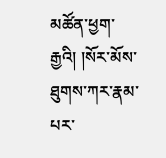མཚོན་ཕྱག་རྒྱའི། །སོར་མོས་ཐུགས་ཀར་རྣམ་པར་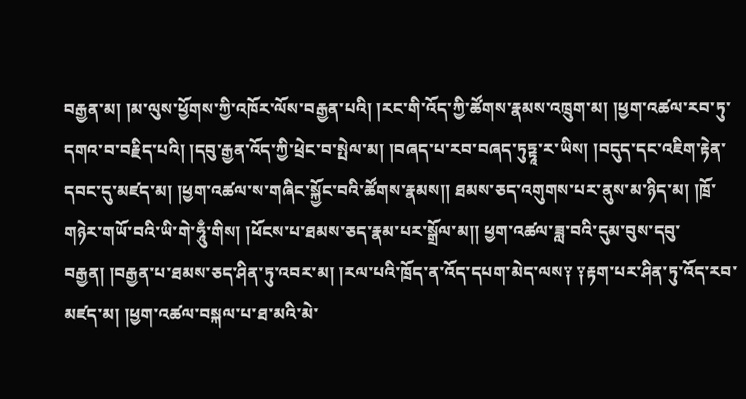བརྒྱན་མ། །མ་ལུས་ཕྱོགས་ཀྱི་འཁོར་ལོས་བརྒྱན་པའི། །རང་གི་འོད་ཀྱི་ཚོགས་རྣམས་འཁྲུག་མ། །ཕྱག་འཚལ་རབ་ཏུ་དགའ་བ་བརྗིད་པའི། །དབུ་རྒྱན་འོད་ཀྱི་ཕྲེང་བ་སྤེལ་མ། །བཞད་པ་རབ་བཞད་ཏུཏྟཱ་ར་ཡིས། །བདུད་དང་འཇིག་རྟེན་དབང་དུ་མཛད་མ། །ཕྱག་འཚལ་ས་གཞིང་སྐྱོང་བའི་ཚོགས་རྣམས།། ཐམས་ཅད་འགུགས་པར་ནུས་མ་ཉིད་མ། །ཁྲོ་གཉེར་གཡོ་བའི་ཡི་གེ་ཧཱུྃ་གིས། །ཕོངས་པ་ཐམས་ཅད་རྣམ་པར་སྒྲོལ་མ།། ཕྱག་འཚལ་ཟླ་བའི་དུམ་བུས་དབུ་བརྒྱན། །བརྒྱན་པ་ཐམས་ཅད་ཤིན་ཏུ་འབར་མ། །རལ་པའི་ཁྲོད་ན་འོད་དཔག་མེད་ལས༑ ༑རྟག་པར་ཤིན་ཏུ་འོད་རབ་མཛད་མ། །ཕྱག་འཚལ་བསྐལ་པ་ཐ་མའི་མེ་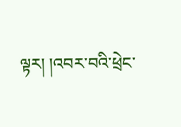ལྟར། །འབར་བའི་ཕྲེང་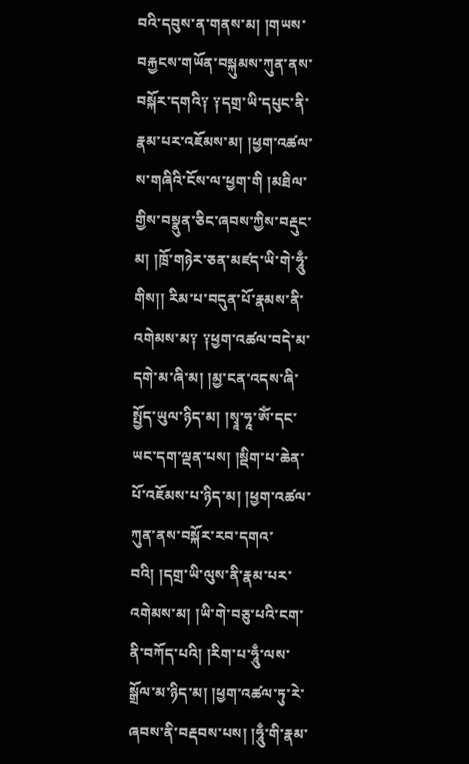བའི་དབུས་ན་གནས་མ། །གཡས་བརྐྱངས་གཡོན་བསྐུམས་ཀུན་ནས་བསྐོར་དགའི༑ ༑དགྲ་ཡི་དཔུང་ནི་རྣམ་པར་འཇོམས་མ། །ཕྱག་འཚལ་ས་གཞིའི་ངོས་ལ་ཕྱག་གི །མཐིལ་གྱིས་བསྣུན་ཅིང་ཞབས་ཀྱིས་བརྡུང་མ། །ཁྲོ་གཉེར་ཅན་མཛད་ཡི་གེ་ཧཱུྃ་གིས།། རིམ་པ་བདུན་པོ་རྣམས་ནི་འགེམས་མ༑ ༑ཕྱག་འཚལ་བདེ་མ་དགེ་མ་ཞི་མ། །མྱ་ངན་འདས་ཞི་སྤྱོད་ཡུལ་ཉིད་མ། །སྭཱ་ཧཱ་ཨོཾ་དང་ཡང་དག་ལྡན་པས། །སྡིག་པ་ཆེན་པོ་འཇོམས་པ་ཉིད་མ། །ཕྱག་འཚལ་ཀུན་ནས་བསྐོར་རབ་དགའ་བའི། །དགྲ་ཡི་ལུས་ནི་རྣམ་པར་འགེམས་མ། །ཡི་གེ་བཅུ་པའི་ངག་ནི་བཀོད་པའི། །རིག་པ་ཧཱུྃ་ལས་སྒྲོལ་མ་ཉིད་མ། །ཕྱག་འཚལ་ཏུ་རེ་ཞབས་ནི་བརྡབས་པས། །ཧཱུྃ་གི་རྣམ་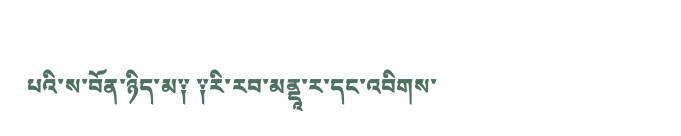པའི་ས་བོན་ཉིད་མ༑ ༑རི་རབ་མནྡཱ་ར་དང་འབིགས་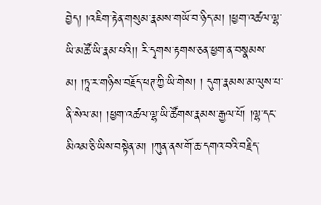བྱེད། །འཇིག་རྟེན་གསུམ་རྣམས་གཡོ་བ་ཉིད་མ། །ཕྱག་འཚལ་ལྷ་ཡི་མཚོ་ཡི་རྣམ་པའི།། རི་དྭགས་རྟགས་ཅན་ཕྱག་ན་བསྣམས་མ། །ཏཱ་ར་གཉིས་བརྗོད་ཕཊ་ཀྱི་ཡི་གེས། ། དུག་རྣམས་མ་ལུས་པ་ནི་སེལ་མ། །ཕྱག་འཚལ་ལྷ་ཡི་ཚོགས་རྣམས་རྒྱལ་པོ། །ལྷ་དང་མིའམ་ཅི་ཡིས་བསྟེན་མ། །ཀུན་ནས་གོ་ཆ་དགའ་བའི་བརྗིད་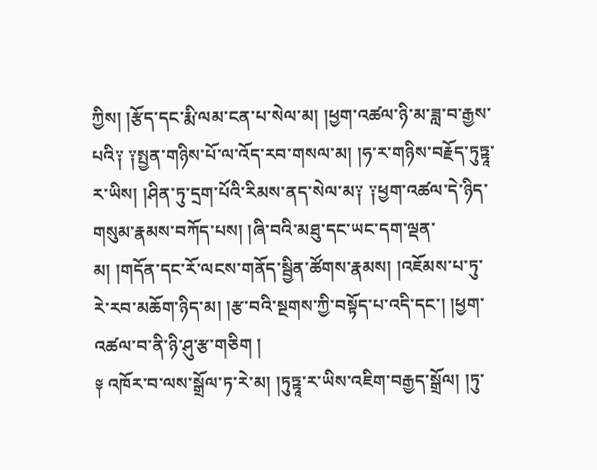ཀྱིས། །རྩོད་དང་རྨི་ལམ་ངན་པ་སེལ་མ། །ཕྱག་འཚལ་ཉི་མ་ཟླ་བ་རྒྱས་པའི༑ ༑སྤྱན་གཉིས་པོ་ལ་འོད་རབ་གསལ་མ། །ཧ་ར་གཉིས་བརྗོད་ཏུཏྟཱ་ར་ཡིས། །ཤིན་ཏུ་དྲག་པོའི་རིམས་ནད་སེལ་མ༑ ༑ཕྱག་འཚལ་དེ་ཉིད་གསུམ་རྣམས་བཀོད་པས། །ཞི་བའི་མཐུ་དང་ཡང་དག་ལྡན་མ། །གདོན་དང་རོ་ལངས་གནོད་སྦྱིན་ཚོགས་རྣམས། །འཇོམས་པ་ཏུ་རེ་རབ་མཆོག་ཉིད་མ། །རྩ་བའི་སྔགས་ཀྱི་བསྟོད་པ་འདི་དང་། །ཕྱག་འཚལ་བ་ནི་ཉི་ཤུ་རྩ་གཅིག །
༈ འཁོར་བ་ལས་སྒྲོལ་ཏ་རེ་མ། །ཏུཏྟཱ་ར་ཡིས་འཇིག་བརྒྱད་སྒྲོལ། །ཏུ་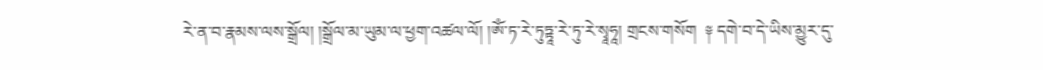རེ་ན་བ་རྣམས་ལས་སྒྲོལ། །སྒྲོལ་མ་ཡུམ་ལ་ཕྱག་འཚལ་ལོ། །ཨོཾ་ཏ་རེ་ཏུཏྟཱ་རེ་ཏུ་རེ་སྭཱཧཱ། གྲངས་གསོག  ༈ དགེ་བ་དེ་ཡིས་མྱུར་དུ་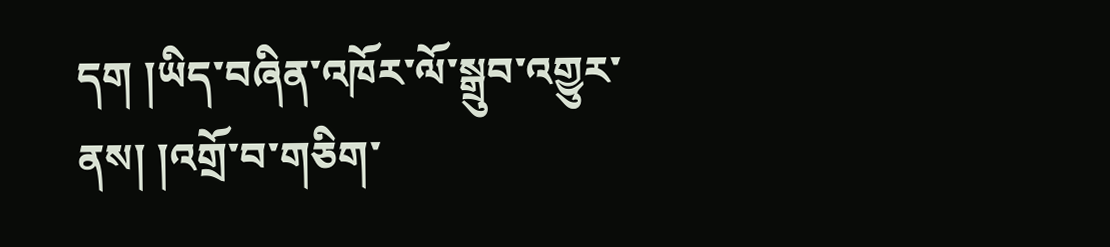དག །ཡིད་བཞིན་འཁོར་ལོ་སྒྲུབ་འགྱུར་ནས། །འགྲོ་བ་གཅིག་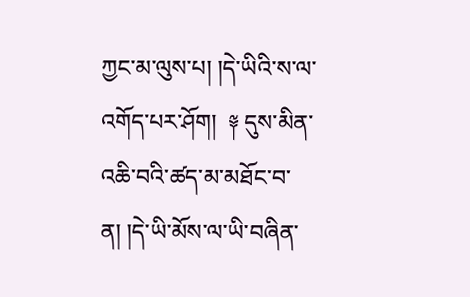ཀྱང་མ་ལུས་པ། །དེ་ཡིའི་ས་ལ་འགོད་པར་ཤོག།  ༈ དུས་མིན་འཆི་བའི་ཚད་མ་མཐོང་བ་ན། །དེ་ཡི་མོས་ལ་ཡི་བཞིན་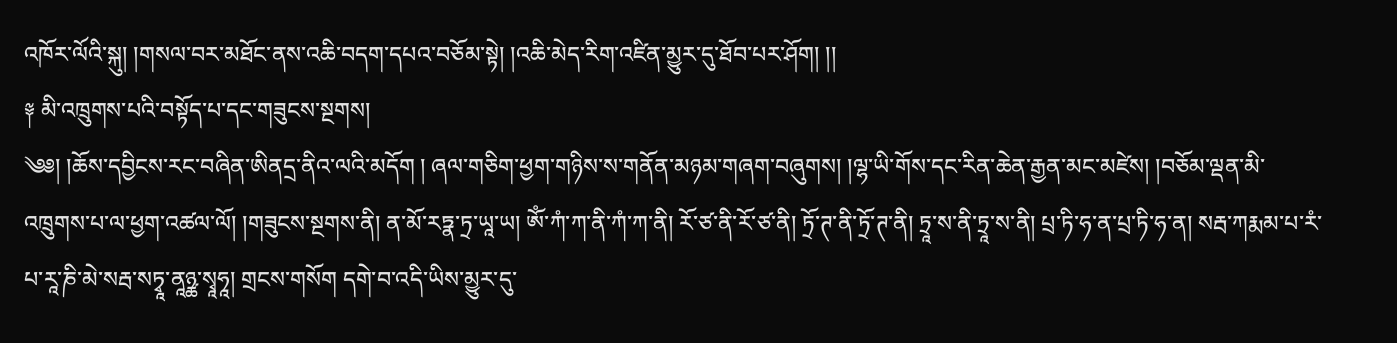འཁོར་ལོའི་སྐུ། །གསལ་བར་མཐོང་ནས་འཆི་བདག་དཔའ་བཅོམ་སྟེ། །འཆི་མེད་རིག་འཛིན་མྱུར་དུ་ཐོབ་པར་ཤོག། །།
༈ མི་འཁྲུགས་པའི་བསྟོད་པ་དང་གཟུངས་སྔགས།
༄༅། །ཆོས་དབྱིངས་རང་བཞིན་ཨིནདྲ་ནིའ་ལའི་མདོག ། ཞལ་གཅིག་ཕྱག་གཉིས་ས་གནོན་མཉམ་གཞག་བཞུགས། །ལྷ་ཡི་གོས་དང་རིན་ཆེན་རྒྱན་མང་མཛེས། །བཅོམ་ལྡན་མི་འཁྲུགས་པ་ལ་ཕྱག་འཚལ་ལོ། །གཟུངས་སྔགས་ནི། ན་མོ་རཏྣ་ཏྲ་ཡཱ་ཡ། ཨོཾ་ཀཾ་ཀ་ནི་ཀཾ་ཀ་ནི། རོ་ཙ་ནི་རོ་ཙ་ནི། ཏྲོ་ཊ་ནི་ཏྲོ་ཊ་ནི། ཏྲཱ་ས་ནི་ཏྲཱ་ས་ནི། པྲ་ཏི་ཧ་ན་པྲ་ཏི་ཧ་ན། སརྦ་ཀརྨམ་པ་རཾ་པ་རཱ་ཎི་མེ་སརྦ་སཏྭཱ་ནཱཉྪ་སྭཱཧཱ། གྲངས་གསོག དགེ་བ་འདི་ཡིས་མྱུར་དུ་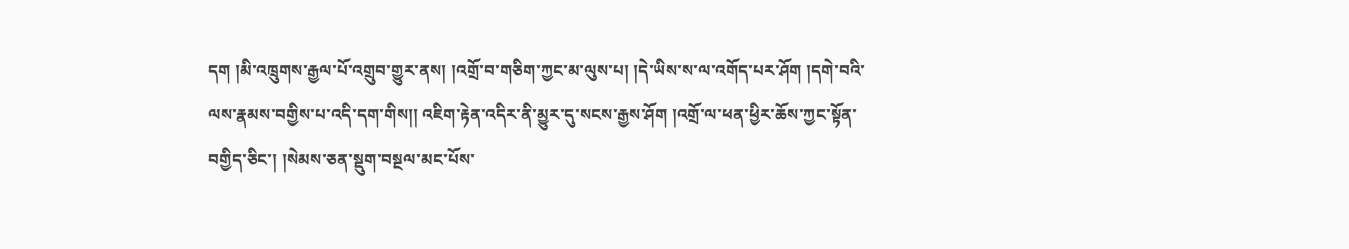དག །མི་འཁྲུགས་རྒྱལ་པོ་འགྲུབ་གྱུར་ནས། །འགྲོ་བ་གཅིག་ཀྱང་མ་ལུས་པ། །དེ་ཡིས་ས་ལ་འགོད་པར་ཤོག །དགེ་བའི་ལས་རྣམས་བགྱིས་པ་འདི་དག་གིས།། འཇིག་རྟེན་འདིར་ནི་མྱུར་དུ་སངས་རྒྱས་ཤོག །འགྲོ་ལ་ཕན་ཕྱིར་ཆོས་ཀྱང་སྟོན་བགྱིད་ཅིང་། །སེམས་ཅན་སྡུག་བསྔལ་མང་པོས་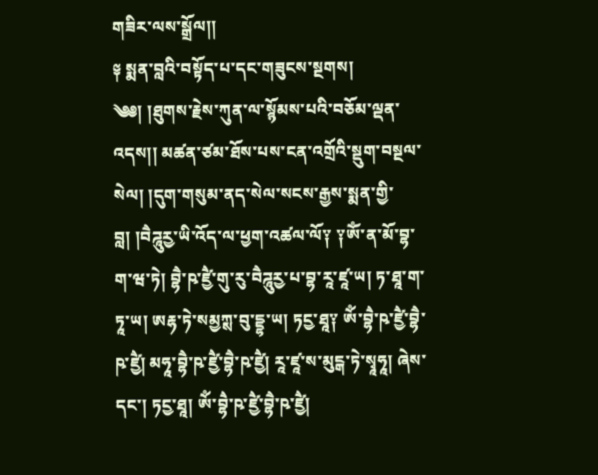གཟིར་ལས་སྒྲོལ།།
༈ སྨན་བླའི་བསྟོད་པ་དང་གཟུངས་སྔགས།
༄༅། །ཐུགས་རྗེས་ཀུན་ལ་སྙོམས་པའི་བཅོམ་ལྡན་འདས།། མཚན་ཙམ་ཐོས་པས་ངན་འགྲོའི་སྡུག་བསྔལ་སེལ། །དུག་གསུམ་ནད་སེལ་སངས་རྒྱས་སྨན་གྱི་བླ། །བཻཌཱུརྱ་ཡི་འོད་ལ་ཕྱག་འཚལ་ལོ༑ ༑ཨོཾ་ན་མོ་བྷ་ག་ཝ་ཏེ། བྷཻ་ཥ་ཛྱཻ་གུ་རུ་བཻཌཱུརྱ་པ་བྷ་རཱ་ཛཱ་ཡ། ཏ་ཐཱ་ག་ཏཱ་ཡ། ཨརྷ་ཏེ་སམྱཀྶ་བུ་དྡྷ་ཡ། ཏངྱ་ཐཱ༑ ཨོཾ་བྷཻ་ཥ་ཛྱཻ་བྷཻ་ཥ་ཛྱཻ། མཧཱ་བྷཻ་ཥ་ཛྱཻ་བྷཻ་ཥ་ཛྱཻ། རཱ་ཛཱ་ས་མུངྒ་ཏེ་སྭཱཧཱ། ཞེས་དང་། ཏངྱ་ཐཱ། ཨོཾ་བྷཻ་ཥ་ཛྱཻ་བྷཻ་ཥ་ཛྱཻ།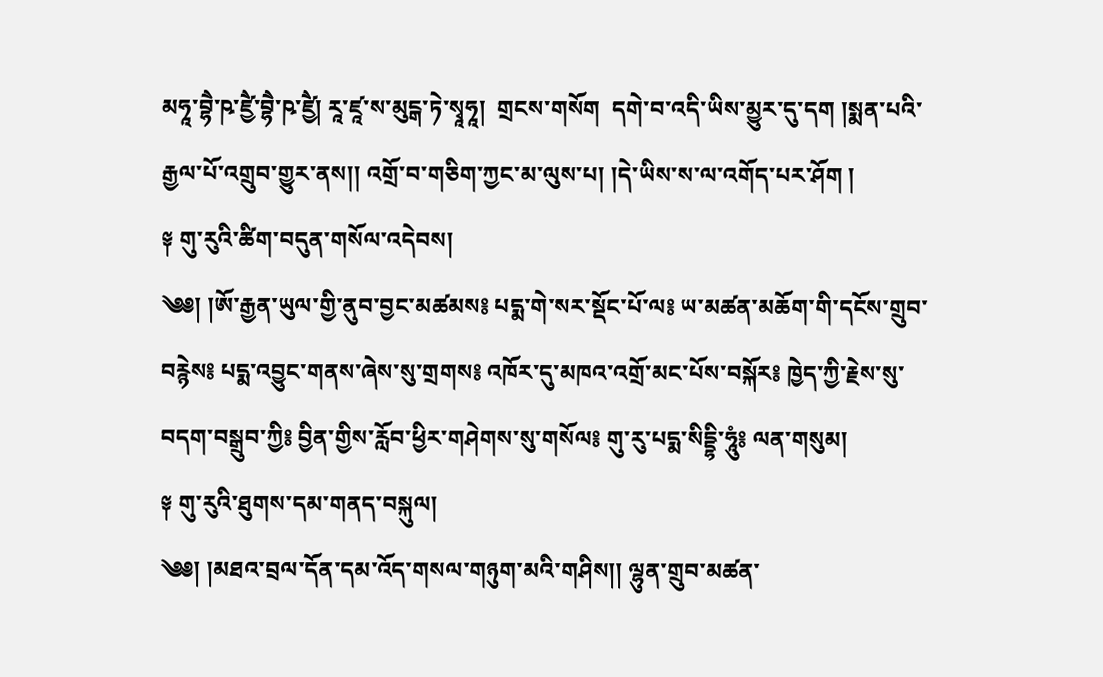མཧཱ་བྷཻ་ཥ་ཛྱཻ་བྷཻ་ཥ་ཛྱཻ། རཱ་ཛཱ་ས་མུངྒ་ཏེ་སྭཱཧཱ།  གྲངས་གསོག  དགེ་བ་འདི་ཡིས་མྱུར་དུ་དག །སྨན་པའི་རྒྱལ་པོ་འགྲུབ་གྱུར་ནས།། འགྲོ་བ་གཅིག་ཀྱང་མ་ལུས་པ། །དེ་ཡིས་ས་ལ་འགོད་པར་ཤོག །
༈ གུ་རུའི་ཚིག་བདུན་གསོལ་འདེབས།
༄༅། །ཨོ་རྒྱན་ཡུལ་གྱི་ནུབ་བྱང་མཚམས༔ པདྨ་གེ་སར་སྡོང་པོ་ལ༔ ཡ་མཚན་མཆོག་གི་དངོས་གྲུབ་བརྙེས༔ པདྨ་འབྱུང་གནས་ཞེས་སུ་གྲགས༔ འཁོར་དུ་མཁའ་འགྲོ་མང་པོས་བསྐོར༔ ཁྱེད་ཀྱི་རྗེས་སུ་བདག་བསྒྲུབ་ཀྱི༔ བྱིན་གྱིས་རློབ་ཕྱིར་གཤེགས་སུ་གསོལ༔ གུ་རུ་པདྨ་སིདྡྷི་ཧཱུཾ༔ ལན་གསུམ།
༈ གུ་རུའི་ཐུགས་དམ་གནད་བསྐུལ།
༄༅། །མཐའ་བྲལ་དོན་དམ་འོད་གསལ་གཉུག་མའི་གཤིས།། ལྷུན་གྲུབ་མཚན་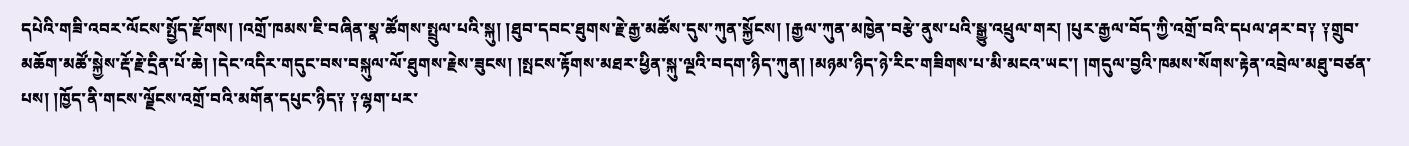དཔེའི་གཟི་འབར་ལོངས་སྤྱོད་རྫོགས། །འགྲོ་ཁམས་ཇི་བཞིན་སྣ་ཚོགས་སྤྲུལ་པའི་སྐུ། །ཐུབ་དབང་ཐུགས་རྗེ་རྒྱ་མཚོས་དུས་ཀུན་སྐྱོངས། །རྒྱལ་ཀུན་མཁྱེན་བརྩེ་ནུས་པའི་སྒྱུ་འཕྲུལ་གར། །པུར་རྒྱལ་བོད་ཀྱི་འགྲོ་བའི་དཔལ་ཤར་བ༑ ༑གྲུབ་མཆོག་མཚོ་སྐྱེས་རྡོ་རྗེ་དྲིན་པོ་ཆེ། །དེང་འདིར་གདུང་བས་བསྐུལ་ལོ་ཐུགས་རྗེས་ཟུངས། །སྤངས་རྟོགས་མཐར་ཕྱིན་སྐུ་ལྔའི་བདག་ཉིད་ཀུན། །མཉམ་ཉིད་ཉེ་རིང་གཟིགས་པ་མི་མངའ་ཡང་། །གདུལ་བྱའི་ཁམས་སོགས་རྟེན་འབྲེལ་མཐུ་བཙན་པས། །ཁྱོད་ནི་གངས་ལྗོངས་འགྲོ་བའི་མགོན་དཔུང་ཉིད༑ ༑ལྷག་པར་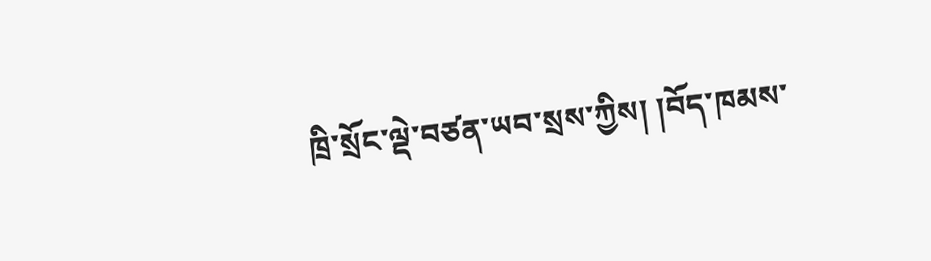ཁྲི་སྲོང་ལྡེ་བཙན་ཡབ་སྲས་ཀྱིས། །བོད་ཁམས་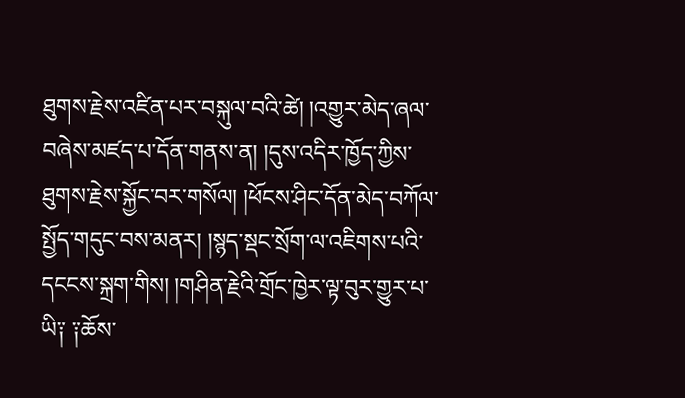ཐུགས་རྗེས་འཛིན་པར་བསྐུལ་བའི་ཚེ། །འགྱུར་མེད་ཞལ་བཞེས་མཛད་པ་དོན་གནས་ན། །དུས་འདིར་ཁྱོད་ཀྱིས་ཐུགས་རྗེས་སྐྱོང་བར་གསོལ། །ཕོངས་ཤིང་དོན་མེད་བཀོལ་སྤྱོད་གདུང་བས་མནར། །སྙད་སྡང་སྲོག་ལ་འཇིགས་པའི་དངངས་སྐྲག་གིས། །གཤིན་རྗེའི་གྲོང་ཁྱེར་ལྟ་བུར་གྱུར་པ་ཡི༑ ༑ཆོས་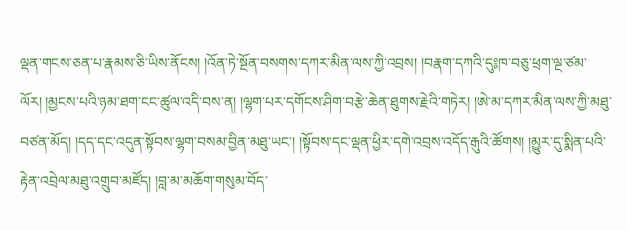ལྡན་གངས་ཅན་པ་རྣམས་ཅི་ཡིས་ནོངས། །འོན་ཏེ་སྔོན་བསགས་དཀར་མིན་ལས་ཀྱི་འབྲས། །བརྣག་དཀའི་དུ༔ཁ་བཅུ་ཕྲག་ལྔ་ཙམ་ལོར། །མྱངས་པའི་ཉམ་ཐག་ངང་ཚུལ་འདི་བས་ན། །ལྷག་པར་དགོངས་ཤིག་བརྩེ་ཆེན་ཐུགས་རྗེའི་གཏེར། །ཨེ་མ་དཀར་མིན་ལས་ཀྱི་མཐུ་བཙན་མོད། །དད་དང་འདུན་སྟོབས་ལྷག་བསམ་བྱིན་མཐུ་ཡང་། །སྟོབས་དང་ལྡན་ཕྱིར་དགེ་འབྲས་འདོད་རྒུའི་ཚོགས། །མྱུར་དུ་སྨིན་པའི་རྟེན་འབྲེལ་མཐུ་འགྲུབ་མཛོད། །བླ་མ་མཆོག་གསུམ་བོད་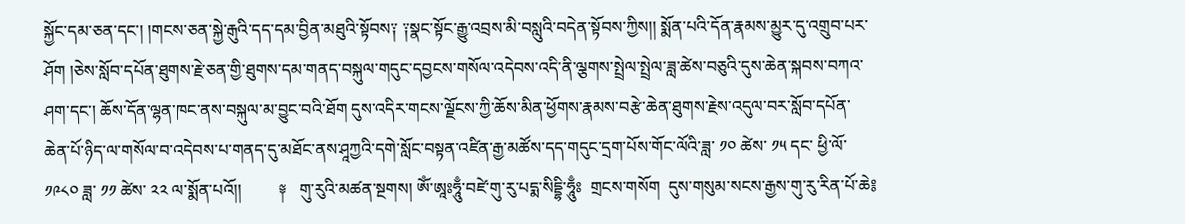སྐྱོང་དམ་ཅན་དང་། །གངས་ཅན་སྐྱེ་རྒུའི་དད་དམ་བྱིན་མཐུའི་སྟོབས༑ ༑སྣང་སྟོང་རྒྱུ་འབྲས་མི་བསླུའི་བདེན་སྟོབས་ཀྱིས།། སྨོན་པའི་དོན་རྣམས་མྱུར་དུ་འགྲུབ་པར་ཤོག །ཅེས་སློབ་དཔོན་ཐུགས་རྗེ་ཅན་གྱི་ཐུགས་དམ་གནད་བསྐུལ་གདུང་དབྱངས་གསོལ་འདེབས་འདི་ནི་ལྕགས་སྤྲེལ་སྤྲེལ་ཟླ་ཚེས་བཅུའི་དུས་ཆེན་སྐབས་བཀའ་ཤག་དང་། ཆོས་དོན་ལྷན་ཁང་ནས་བསྐུལ་མ་བྱུང་བའི་ཐོག དུས་འདིར་གངས་ལྗོངས་ཀྱི་ཆོས་མིན་ཕྱོགས་རྣམས་བརྩེ་ཆེན་ཐུགས་རྗེས་འདུལ་བར་སློབ་དཔོན་ཆེན་པོ་ཉིད་ལ་གསོལ་བ་འདེབས་པ་གནད་དུ་མཐོང་ནས་ཤཱཀྱའི་དགེ་སློང་བསྟན་འཛིན་རྒྱ་མཚོས་དད་གདུང་དྲག་པོས་གོང་ལོའི་ཟླ་ ༡༠ ཚེས་ ༡༥ དང་ ཕྱི་ལོ་ ༡༩༨༠ ཟླ་ ༡༡ ཚེས་ ༢༢ ལ་སྨོན་པའོ།།         ༈   གུ་རུའི་མཚན་སྔགས། ཨོཾ་ཨཱཿཧཱུྃ་བཛེ་གུ་རུ་པདྨ་སིདྡྷི་ཧཱུྃཿ  གྲངས་གསོག  དུས་གསུམ་སངས་རྒྱས་གུ་རུ་རིན་པོ་ཆེ༔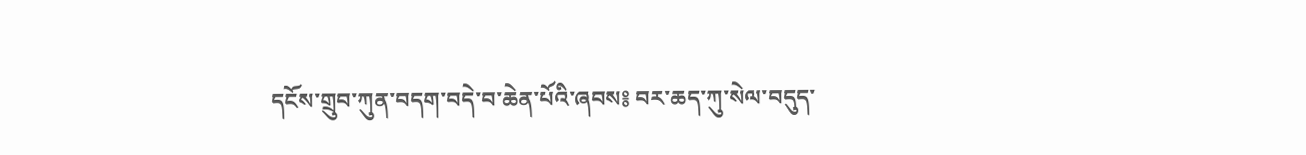དངོས་གྲུབ་ཀུན་བདག་བདེ་བ་ཆེན་པོའི་ཞབས༔ བར་ཆད་ཀུ་སེལ་བདུད་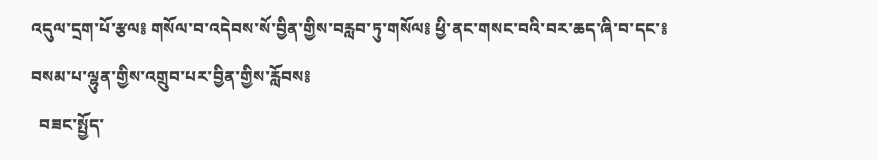འདུལ་དྲག་པོ་རྩལ༔ གསོལ་བ་འདེབས་སོ་བྱིན་གྱིས་བརླབ་ཏུ་གསོལ༔ ཕྱི་ནང་གསང་བའི་བར་ཆད་ཞི་བ་དང་༔ བསམ་པ་ལྷུན་གྱིས་འགྲུབ་པར་བྱིན་གྱིས་རློབས༔
  བཟང་སྤྱོད་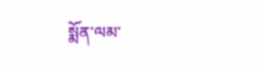སྨོན་ལམ་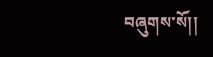བཞུགས་སོ།།